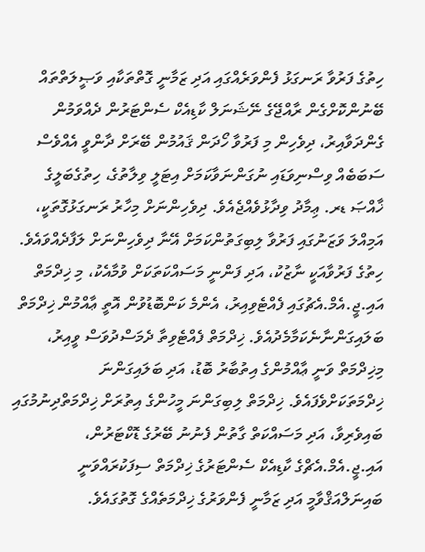ހިތުގެ ފަރުވާ ރަނގަޅު ފެންވަރެއްގައި އަދި ޒަމާނީ ގޮތްތަކާއި ވަޞީލަތްތައް ބޭނުންކޮށްގެން ރާއްޖޭގެ ނޭޝަނަލް ކާޑިއެކް ސެންޓަރުން ދެއްވަމުން ގެންދަވާއިރު، ދިވެހިން މި ފަރުވާ ހޯދަން ޤައުމުން ބޭރަށް ދާންވީ އެއްވެސް ސަބަބެއް ވިސްނިވަޑައި ނުގަންނަވާކަމަށް އިޓަލީ ވިލާތުގެ، ހިތުގެބަލީގެ ޚާއްޞަ ޑރ. ޢިމާދު ވިދާޅުވެއްޖެއެވެ. ދިވެހިންނަށް މިހާރު ރަނގަޅުގޮތަކީ، އަމިއްލަ ވަޒަނުގައި ފަރުވާ ލިބިގަތުންކަމަށް އޭނާ ދިވެހިންނަށް ލަފާދެއްވައެވެ.
ހިތުގެ ފަރުވާއަކީ ނާޒުކު، އަދި ފަންނީ މަސައްކަތަކަށް ވުމާއެކު، މި ޚިދްމަތް އައި.ޖީ.އެމް.އެޗުގައި ފެއްޓެވިއިރު، އެންމެ ކަންބޮޑުވުން އޮތީ ޢާއްމުން ޚިދްމަތް ބަލައިގަންނާނެކަމާމެދުއެވެ. ޚިދްމަތް ފެއްޓެވިތާ ދެމަސްދުވަސް ވީއިރު، މިޚިދްމަތް ވަނީ ޢާއްމުންގެ އިތުބާރު ބޮޑު، އަދި ބަލައިގަންނަ ޚިދްމަތަކަށްވެފައެވެ. ޚިދްމަތް ލިބިގަންނަ މީހުންގެ އިތުރަށް ޚިދްމަތްދިނުމުގައި ބައިވެރިވާ، އަދި މަސައްކަތް ގާތުން ފެނުނު ބޭރުގެ ޑޮކްޓަރުން، އައި.ޖީ.އެމް.އެޗްގެ ކާޑިއެކް ސެންޓަރުގެ ޚިދްމަތް ސިފަކުރައްވަނީ ބައިނަލްއަޤްވާމީ އަދި ޒަމާނީ ފެންވަރުގެ ޚިދްމަތެއްގެ ގޮތުގައެވެ.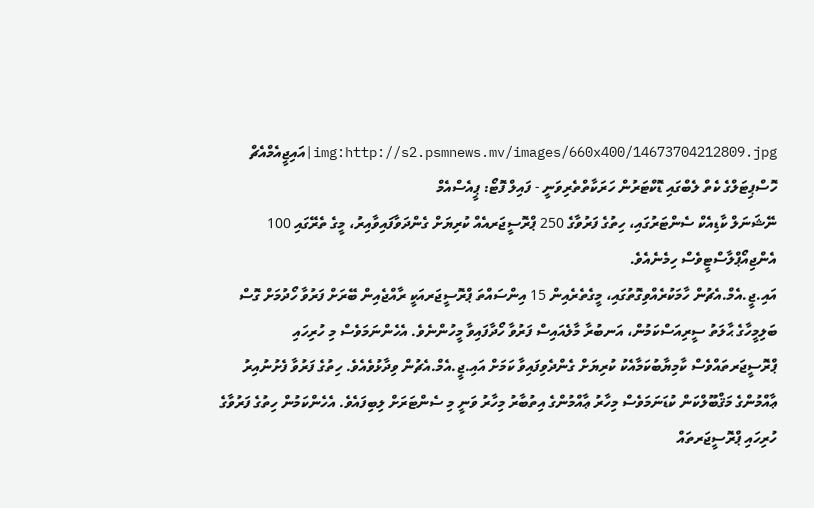img:http://s2.psmnews.mv/images/660x400/14673704212809.jpg|އައިޖީއެމްއެޗް ހޮސްޕިޓަލްގެ ކެތް ލެބްގައި ޑޮކްޓަރުން ހަރަކާތްތެރިވަނީ - ފައިލް ފޮޓޯ: ޕީއެސްއެމް
ނޭޝަނަލް ކާޑިއެކް ސެންޓަރުގައި، ހިތުގެ ފަރުވާގެ 250 ޕްރޮސީޖަރއެއް ކުރިޔަށް ގެންދަވާފައިވާއިރު، މީގެ ތެރޭގައި 100 އެންޖިއޯޕްލާސްޓީވެސް ހިމެނެއެވެ.
އައި.ޖީ.އެމް.އެޗުން ހާމަކުރެއްވިގޮތުގައި، މީގެތެރެއިން 15 އިންސައްތަ ޕްރޮސީޖަރއަކީ ރާއްޖެއިން ބޭރަށް ފަރުވާ ހޯދުމަށް ގޮސް ބަލިމީހާގެ ޙާލަތު ސީރިއަސްކަމުން، އަނބުރާ މާލެއައިސް ފަރުވާ ހޯދާފައިވާ މީހުންނެވެ. އެހެންނަމަވެސް މި ހުރިހައި ޕްރޮސީޖަރތައްވެސް ކާމިޔާބުކަމާއެކު ކުރިޔަށް ގެންދެވިފައިވާ ކަމަށް އައި.ޖީ.އެމް.އެޗުން ވިދާޅުވެއެވެ. ހިތުގެ ފަރުވާ ފެށުނުއިރު ޢާއްމުންގެ މަޤްބޫލްކަން ކުޑަނަމަވެސް މިހާރު ޢާއްމުންގެ އިތުބާރު މިހާރު ވަނީ މި ސެންޓަރަށް ލިބިފައެވެ. އެހެންކަމުން ހިތުގެ ފަރުވާގެ ހުރިހައި ޕްރޮސީޖަރތައް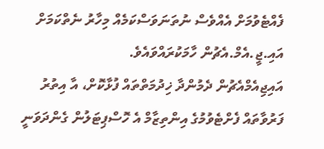ފެއްޓެވުމަށް އެއްވެސް ނުތަނަވަސްކަމެއް މިހާރު ނެތްކަމަށް އައި.ޖީ.އެމް.އެޗުން ހާމަކުރައްވައެވެ.
އައިޖިއެމްއެޗުން ދެމުންދާ ޚިދުމަތްތައް ފުޅާކޮށް، އާ އިތުރު ފަރުވާތައް ފެށްޓެވުމުގެ އިންތިޒާމް އެ ހޮސްޕިޓަލުން ގެންދަވަނީ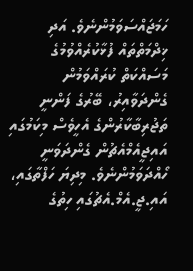ހަމަޖައްސަވަމުންނެވެ. އަދި ޚިދްމަތްތައް ފުޅާކުރެއްވުމުގެ މަސައްކަތް ކުރައްވަމުން ގެންދަވާއިރު، ބޭރުގެ ފަންނީ ތަޖުރިބާކާރުންގެ އެހީވެސް މިކަމުގައި އައިޖީއެމްއެޗުން ގެންދަވަނީ ހޯއްދަވަމުންނެވެ. މިދިޔަ ހަފްތާގައި، އައި.ޖީ.އެމް.އެޗުގައި ހިތުގެ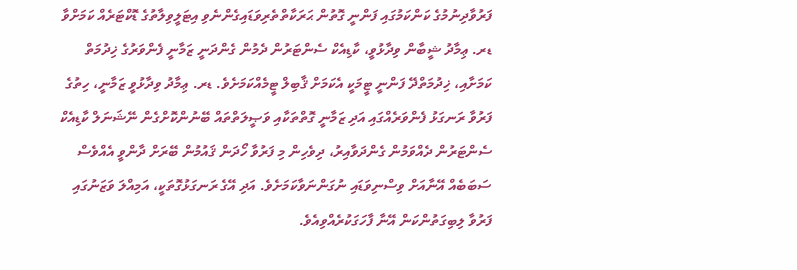ފަރުވާދިނުމުގެ ކަންކަމުގައި ފަންނީ ގޮތުން ޙަރަކާތްތެރިވަޑައިގެންނެވި އިޓަލީވިލާތުގެ ޑޮކްޓަރެއް ކަމަށްވާ ޑރ. ޢިމާދު ޝީބާން ވިދާޅުވީ، ކާޑިއެކް ސެންޓަރުން ދެމުން ގެންދަނީ ޒަމާނީ ފެންވަރުގެ ޚިދުމަތް ކަމަށާއި، ޚިދުމަތްދޭ ފަންނީ ޓީމަކީ އެކަމަށް ޤާބިލް ޓީމެއްކަމަށެވެ. ޑރ. ޢިމާދު ވިދާޅުވީ ޒަމާނީ، ހިތުގެ ފަރުވާ ރަނގަޅު ފެންވަރެއްގައި އަދި ޒަމާނީ ގޮތްތަކާއި ވަޞީލަތްތައް ބޭނުންކޮށްގެން ނޭޝަނަލް ކާޑިއެކް ސެންޓަރުން ދެއްވަމުން ގެންދަވާއިރު، ދިވެހިން މި ފަރުވާ ހޯދަން ޤައުމުން ބޭރަށް ދާންވީ އެއްވެސް ސަބަބެއް އޭނާއަށް ވިސްނިވަޑައި ނުގަންނަވާކަމަށެވެ. އަދި އޭގެ ރަނގަޅުގޮތަކީ، އަމިއްލަ ވަޒަނުގައި ފަރުވާ ލިބިގަތުންކަން އޭނާ ފާހަގަކުރެއްވިއެވެ.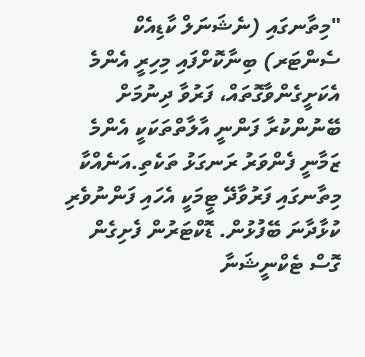"މިތާނގައި (ނެޝަނަލް ކާޑިއެކް ސެންޓަރ) ބިނާކޮށްފައި މިހިރީ އެންމެ އެކަށީގެންވާގޮތައް، ފަރުވާ ދިނުމަށް ބޭނުންކުރާ ފަންނީ އާލާތްތަކަކީ އެންމެ ޒަމާނީ ފެންވަރު ރަނގަޅު ތަކެތި.އަނެއްކާ މިތާނގައި ފަރުވާދޭ ޓީމަކީ އެހައި ފަންނުވެރި ކުޅާދާނަ ބޭފުޅުން. ޑޮކްޓަރުން ފެށިގެން ގޮސް ޓެކްނީޝަނާ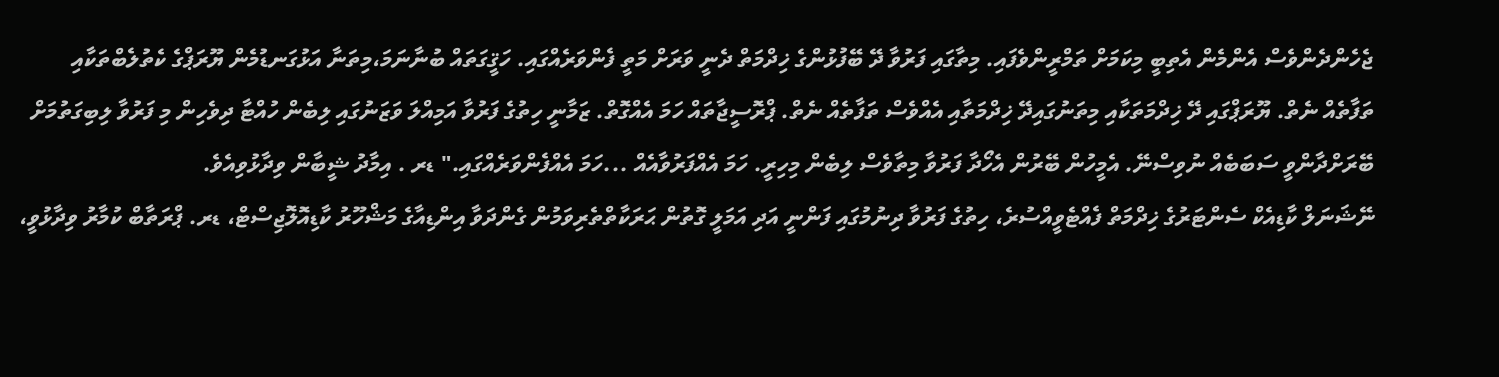ޖެހެންދެންވެސް އެންމެން އެތިބީ މިކަމަށް ތަމްރީންވެފައި. މިތާގައި ފަރުވާ ދޭ ބޭފުޅުންގެ ޚިދްމަތް ދެނީ ވަރަށް މަތީ ފެންވަރެއްގައި. ހަޤީގަތައް ބުނާނަމަ،މިތަނާ އަޅުގަނޑުމެން ޔޫރަޕްގެ ކެތުލެބްތަކާއި ތަފާތެއް ނެތް. ޔޫރަޕްގައި ދޭ ޚިދްމަތަކާއި މިތަނުގައިދޭ ޚިދްމަތާއި އެއްވެސް ތަފާތެއް ނެތް. ޕްރޮސީޖާތައް ހަމަ އެއްގޮތް. ޒަމާނީ ހިތުގެ ފަރުވާ އަމިއްލަ ވަޒަނުގައި ލިބެން ހުއްޓާ ދިވެހިން މި ފަރުވާ ލިބިގަތުމަށް ބޭރަށްދާންވީ ސަބަބެއް ނުވިސްނޭ. އެމީހުން ބޭރުން އެހޯދާ ފަރުވާ މިތާވެސް ލިބެން މިހިރީ. ހަމަ އެއްފަރުވާއެއް ...ހަމަ އެއްފެންވަރެއްގައި." ޑރ . އިމާދު ޝީބާން ވިދާޅުވިއެވެ.
ނޭޝަނަލް ކާޑިއެކް ސެންޓަރުގެ ޚިދްމަތް ފެއްޓެވީއްސުރެ، ހިތުގެ ފަރުވާ ދިނުމުގައި ފަންނީ އަދި އަމަލީ ގޮތުން ޙަރަކާތްތެރިވަމުން ގެންދަވާ އިންޑިއާގެ މަޝްހޫރު ކާޑިއޮލޮޖިސްޓް، ޑރ. ޕްރަތާބް ކުމާރު ވިދާޅުވީ،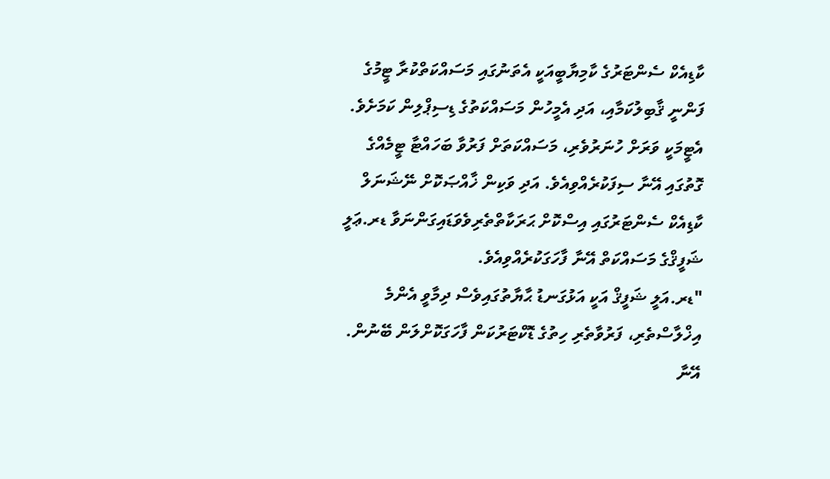ކާޑިއެކް ސެންޓަރުގެ ކާމިޔާބީއަކީ އެތަނުގައި މަސައްކަތްކުރާ ޓީމުގެ ފަންނީ ޤާބިލުކަމާއި، އަދި އެމީހުން މަސައްކަތުގެ ޑިސިޕްލިން ކަމަށެވެ. އެޓީމަކީ ވަރަށް ހުނަރުވެރި، މަސައްކަތަށް ފަރުވާ ބަހައްޓާ ޓީމެއްގެ ގޮތުގައި އޭނާ ސިފަކުރެއްވިއެވެ. އަދި ވަކިން ޚާއްޞަކޮށް ނޭޝަނަލް ކާޑިއެކް ސެންޓަރުގައި އިސްކޮށް ޙަރަކާތްތެރިވެވަޑައިގަންނަވާ ޑރ.ޢަލީ ޝަފީޤްގެ މަސައްކަތް އޭނާ ފާހަގަކުރެއްވިއެވެ.
"ޑރ.އަލީ ޝަފީޤް އަކީ އަޅުގަނޑު ޙާޔާތުގައިވެސް ދިމާވީ އެންމެ އިޚްލާސްތެރި، ފަރުވާތެރި ހިތުގެ ޑޮކްޓަރުކަން ފާހަގަކޮށްލަން ބޭނުން. އޭނާ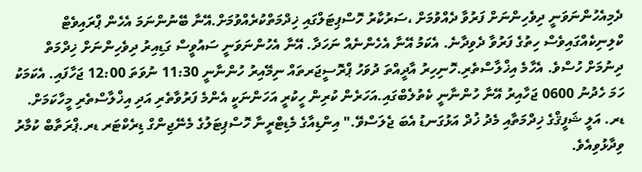ދެމިއެހުންނަވަނީ ދިވެހިންނަށް ފަރުވާ ދެއްވުމަށް ،ސަރުކާރު ހޮސްޕިޓަލްގައި ޚިދްމަތްކުރެއްވުމަށް.އޭނާ ބޭނުންނަމަ އެހެން ޕްރައިވެޓް ކްލިނިކެއްގައިވެސް ހިތުގެ ފަރުވާ ދެވިދާނެ. އެކަމު އޭނާ އެހެންނެއް ނަހަދާ. އޭނާ އެހުންނަވަނީ ސައުވީސް ގަޑިއިރު ދިވެހިންނަށް ޚިދްމަތް ދިނުމަށް ހުސްވެ. އެހާމެ އިޚްލާސްތެރި.ހޮނިހިރު އާދީއްތަ ދުވަހު ޕްރޮސީޖަރތައް ނިމޭއިރު ހުންނާނީ 11:30 ނުވަތަ 12:00 ޖަހާފައި. އެކަމަކު ހަމަ ހެދުނު 0600 ޖަހާއިރު އޭނާ ހުންނާނީ ކެތުލެބްގައި.އަހަރެން ކުރިން ހީކުރީ އަހަންނަކީ އެންމެ ފަރުވާތެރި އަދި އިޚްލާސްތެރި މީހާކަމަށް. ޑރ. އަލީ ޝަފީޤްގެ ޚިދްމަތާއި މެދު ޚުދް އަޅުގަނޑު އެބަ ޖެލަސްވޭ." އިންޑިއާގެ މެޑިޓްރީނާ ހޮސްޕިޓަލުގެ މެނޭޖިންގް ޑިރެކްޓަރ ޑރ.ޕްރަތާބް ކުމާރު ވިދާޅުވިއެވެ.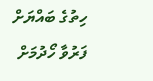ހިތުގެ ބައްޔަށް ފަރުވާ ހޯދުމަށް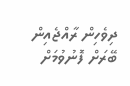ދިވެހިން ރާއްޖެއިން ބޭރަށް ފޮނުވުމަށް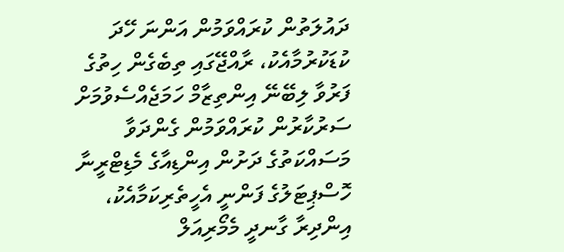ދައުލަތުން ކުރައްވަމުން އަންނަ ހޭދަ ކުޑަކުރުމާއެކު، ރާއްޖޭގައި ތިބެގެން ހިތުގެ ފަރުވާ ލިބޭނޭ އިންތިޒާމް ހަމަޖެއްސެވުމަށް ސަރުކާރުން ކުރައްވަމުން ގެންދަވާ މަސައްކަތުގެ ދަށުން އިންޑިއާގެ މެޑިޓްރީނާ ހޮސްޕިޓަލުގެ ފަންނީ އެހީތެރިކަމާއެކު، އިންދިރާ ގާނދީ މެމޯރިއަލް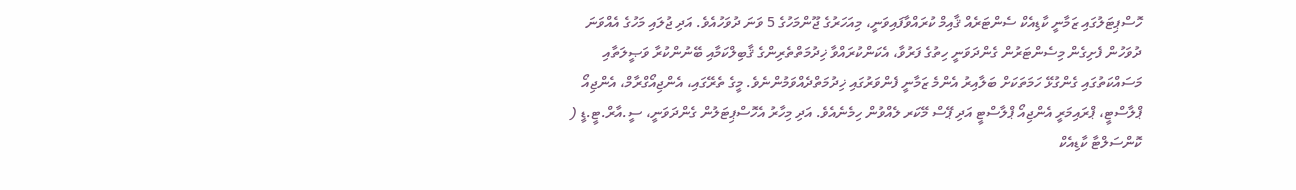ހޮސްޕިޓަލުގައި ޒަމާނީ ކާޑިއެކް ސެންޓަރެއް ޤާއިމް ކުރައްވާފައިވަނީ، މިއަހަރުގެ ޖޫންމަހުގެ 5 ވަނަ ދުވަހުއެވެ. އަދި ޖުލައި މަހުގެ އެއްވަނަ ދުވަހުން ފެށިގެން މިސެންޓަރުން ގެންދަވަނީ ހިތުގެ ފަރުވާ، އެކަންކުރައްވާ ޚިދުމަތްތެރިންގެ ޤާބިލްކަމާއި ބޭނުންކުރާ ވަޞީލަތާއި މަސައްކަތުގައި ގެންގުޅޭ ހަމަތަކަށް ބަލާއިރު އެންމެ ޒަމާނީ ފެންވަރުގައި ޚިދުމަތްދެއްވަމުންނެވެ. މީގެ ތެރޭގައި، އެންޖިއޯގްރާމް، އެންޖިއޯ ޕްލާސްޓީ، ޕްރައިމަރީ އެންޖިއޯ ޕްލާސްޓީ އަދި ޕޭސް މޭކަރ ލެއްވުން ހިމެނެއެވެ. އަދި މިހާރު އެހޮސްޕިޓަލުން ގެންދަވަނީ، ސީ.އާރް.ޓީ.ޑީ ( ކޮންސަލްޓާ ކާޑިއެކް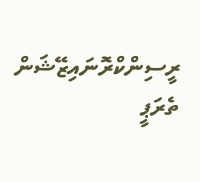ރީސިންކްރޮނައިޒޭޝަން ތެރަޕީ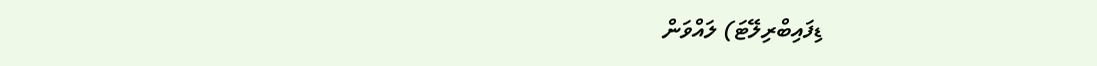ޑިފައިބްރިލޭޓަ) ލައްވަން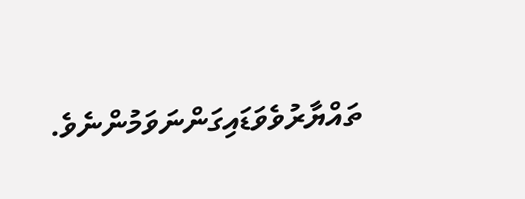ތައްޔާރުވެވަޑައިގަންނަވަމުންނެވެ.